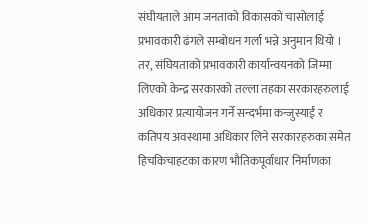संघीयताले आम जनताको विकासको चासोलाई प्रभावकारी ढंगले सम्बोधन गर्ला भन्ने अनुमान थियो । तर, संघियताको प्रभावकारी कार्यान्वयनको जिम्मा लिएको केन्द्र सरकारको तल्ला तहका सरकारहरुलाई अधिकार प्रत्यायोजन गर्ने सन्दर्भमा कन्जुस्याईं र कतिपय अवस्थामा अधिकार लिने सरकारहरुका समेत हिचकिचाहटका कारण भौतिकपूर्वाधार निर्माणका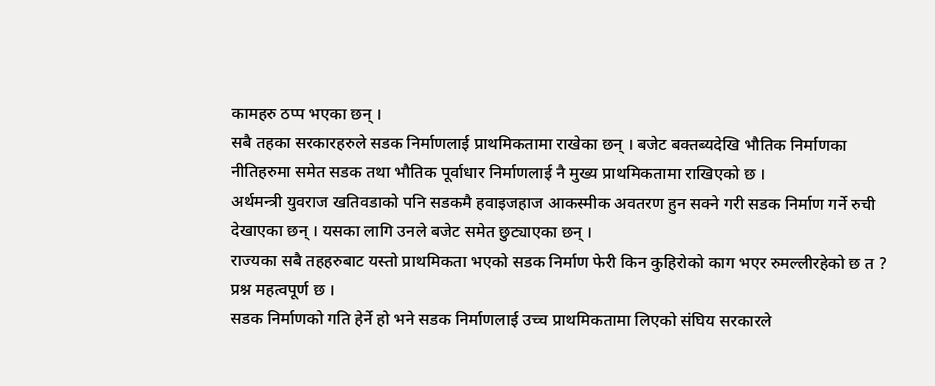कामहरु ठप्प भएका छन् ।
सबै तहका सरकारहरुले सडक निर्माणलाई प्राथमिकतामा राखेका छन् । बजेट बक्तब्यदेखि भौतिक निर्माणका नीतिहरुमा समेत सडक तथा भौतिक पूर्वाधार निर्माणलाई नै मुख्य प्राथमिकतामा राखिएको छ ।
अर्थमन्त्री युवराज खतिवडाको पनि सडकमै हवाइजहाज आकस्मीक अवतरण हुन सक्ने गरी सडक निर्माण गर्ने रुची देखाएका छन् । यसका लागि उनले बजेट समेत छुट्याएका छन् ।
राज्यका सबै तहहरुबाट यस्तो प्राथमिकता भएको सडक निर्माण फेरी किन कुहिरोको काग भएर रुमल्लीरहेको छ त ? प्रश्न महत्वपूर्ण छ ।
सडक निर्माणको गति हेर्ने हो भने सडक निर्माणलाई उच्च प्राथमिकतामा लिएको संघिय सरकारले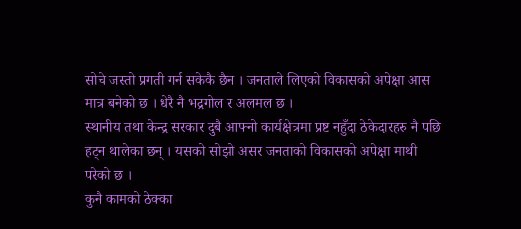सोचे जस्तो प्रगती गर्न सकेकै छैन । जनताले लिएको विकासको अपेक्षा आस मात्र बनेको छ । धेरै नै भद्रगोल र अलमल छ ।
स्थानीय तथा केन्द्र सरकार दुबै आफ्नो कार्यक्षेत्रमा प्रष्ट नहुँदा ठेकेदारहरु नै पछि हट्न थालेका छन् । यसको सोझो असर जनताको विकासको अपेक्षा माथी परेको छ ।
कुनै कामको ठेक्का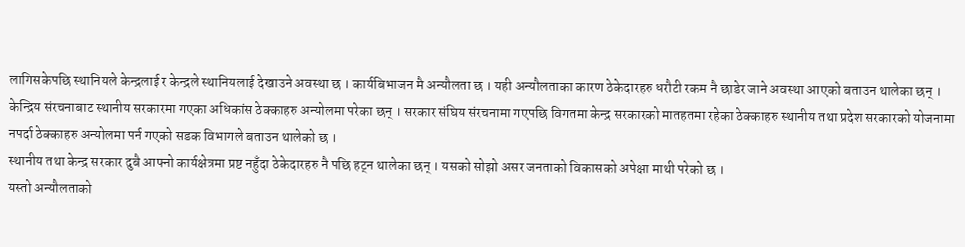लागिसकेपछि स्थानियले केन्द्रलाई र केन्द्रले स्थानियलाई देखाउने अवस्था छ । कार्यबिभाजन मै अन्यौलता छ । यही अन्यौलताका कारण ठेकेदारहरु धरौटी रकम नै छाडेर जाने अवस्था आएको बताउन थालेका छन् ।
केन्द्रिय संरचनाबाट स्थानीय सरकारमा गएका अधिकांस ठेक्काहरु अन्योलमा परेका छन् । सरकार संघिय संरचनामा गएपछि विगतमा केन्द्र सरकारको मातहतमा रहेका ठेक्काहरु स्थानीय तथा प्रदेश सरकारको योजनामा नपर्दा ठेक्काहरु अन्योलमा पर्न गएको सडक विभागले बताउन थालेको छ ।
स्थानीय तथा केन्द्र सरकार दुबै आफ्नो कार्यक्षेत्रमा प्रष्ट नहुँदा ठेकेदारहरु नै पछि हट्न थालेका छन् । यसको सोझो असर जनताको विकासको अपेक्षा माथी परेको छ ।
यस्तो अन्यौलताको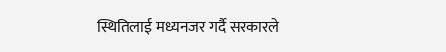स्थितिलाई मध्यनजर गर्दै सरकारले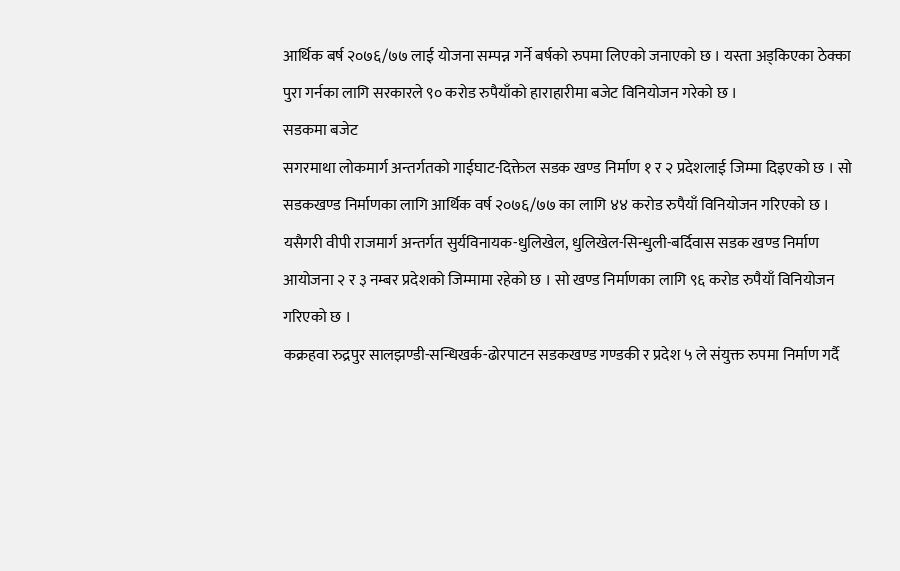आर्थिक बर्ष २०७६/७७ लाई योजना सम्पन्न गर्ने बर्षको रुपमा लिएको जनाएको छ । यस्ता अड्किएका ठेक्का पुरा गर्नका लागि सरकारले ९० करोड रुपैयाँको हाराहारीमा बजेट विनियोजन गरेको छ ।
सडकमा बजेट
सगरमाथा लोकमार्ग अन्तर्गतको गाईघाट-दिक्तेल सडक खण्ड निर्माण १ र २ प्रदेशलाई जिम्मा दिइएको छ । सो सडकखण्ड निर्माणका लागि आर्थिक वर्ष २०७६/७७ का लागि ४४ करोड रुपैयाँ विनियोजन गरिएको छ ।
यसैगरी वीपी राजमार्ग अन्तर्गत सुर्यविनायक-धुलिखेल, धुलिखेल-सिन्धुली-बर्दिवास सडक खण्ड निर्माण आयोजना २ र ३ नम्बर प्रदेशको जिम्मामा रहेको छ । सो खण्ड निर्माणका लागि ९६ करोड रुपैयाँ विनियोजन गरिएको छ ।
कक्रहवा रुद्रपुर सालझण्डी-सन्धिखर्क-ढोरपाटन सडकखण्ड गण्डकी र प्रदेश ५ ले संयुक्त रुपमा निर्माण गर्दै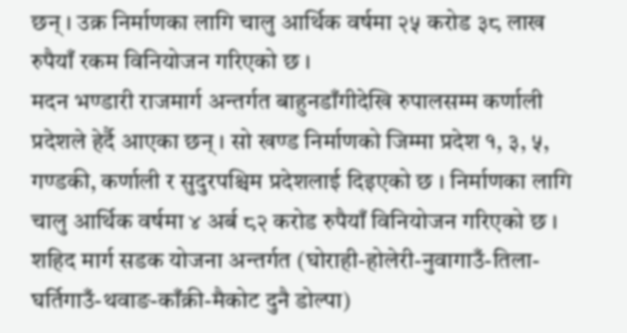छन् । उक्र निर्माणका लागि चालु आर्थिक वर्षमा २५ करोड ३८ लाख रुपैयाँ रकम विनियोजन गरिएको छ ।
मदन भण्डारी राजमार्ग अन्तर्गत बाहुनडाँगीदेखि रुपालसम्म कर्णाली प्रदेशले हेर्दै आएका छन् । सो खण्ड निर्माणको जिम्मा प्रदेश १, ३, ५, गण्डकी, कर्णाली र सुदुरपश्चिम प्रदेशलाई दिइएको छ । निर्माणका लागि चालु आर्थिक वर्षमा ४ अर्ब ८२ करोड रुपैयाँ विनियोजन गरिएको छ ।
शहिद मार्ग सडक योजना अन्तर्गत (घोराही-होलेरी-नुवागाउँ-तिला-घर्तिगाउँ-थवाङ-काँक्री-मैकोट दुनै डोल्पा)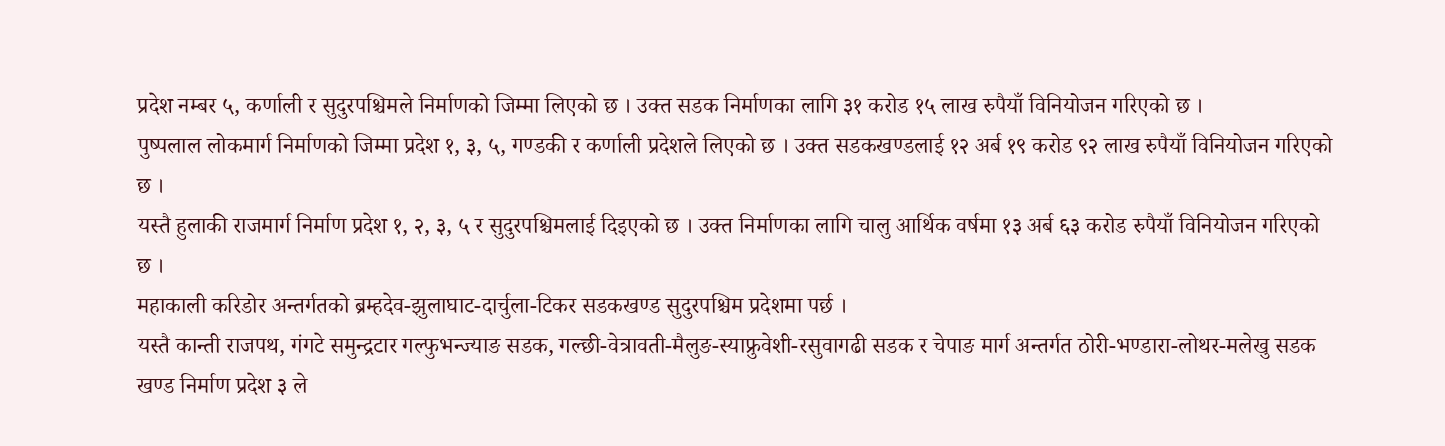प्रदेश नम्बर ५, कर्णाली र सुदुरपश्चिमले निर्माणको जिम्मा लिएको छ । उक्त सडक निर्माणका लागि ३१ करोड १५ लाख रुपैयाँ विनियोजन गरिएको छ ।
पुष्पलाल लोकमार्ग निर्माणको जिम्मा प्रदेश १, ३, ५, गण्डकी र कर्णाली प्रदेशले लिएको छ । उक्त सडकखण्डलाई १२ अर्ब १९ करोड ९२ लाख रुपैयाँ विनियोजन गरिएको छ ।
यस्तै हुलाकी राजमार्ग निर्माण प्रदेश १, २, ३, ५ र सुदुरपश्चिमलाई दिइएको छ । उक्त निर्माणका लागि चालु आर्थिक वर्षमा १३ अर्ब ६३ करोड रुपैयाँ विनियोजन गरिएको छ ।
महाकाली करिडोर अन्तर्गतको ब्रम्हदेव-झुलाघाट-दार्चुला-टिकर सडकखण्ड सुदुरपश्चिम प्रदेशमा पर्छ ।
यस्तै कान्ती राजपथ, गंगटे समुन्द्रटार गल्फुभन्ज्याङ सडक, गल्छी-वेत्रावती-मैलुङ-स्याफ्रुवेशी-रसुवागढी सडक र चेपाङ मार्ग अन्तर्गत ठोरी-भण्डारा-लोथर-मलेखु सडक खण्ड निर्माण प्रदेश ३ ले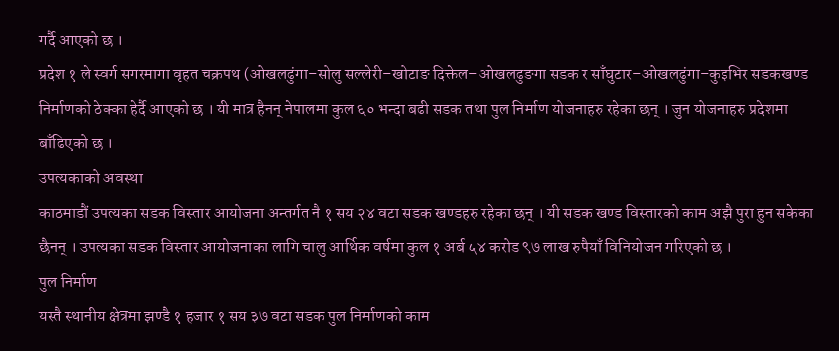गर्दै आएको छ ।
प्रदेश १ ले स्वर्ग सगरमागा वृहत चक्रपथ (ओखलढुंगा–सोलु सल्लेरी–खोटाङ दिक्तेल–ओखलढुङगा सडक र साँघुटार–ओखलढुंगा–कुइभिर सडकखण्ड निर्माणको ठेक्का हेर्दै आएको छ । यी मात्र हैनन् नेपालमा कुल ६० भन्दा बढी सडक तथा पुल निर्माण योजनाहरु रहेका छन् । जुन योजनाहरु प्रदेशमा बाँढिएको छ ।
उपत्यकाको अवस्था
काठमाडौं उपत्यका सडक विस्तार आयोजना अन्तर्गत नै १ सय २४ वटा सडक खण्डहरु रहेका छन् । यी सडक खण्ड विस्तारको काम अझै पुरा हुन सकेका छैनन् । उपत्यका सडक विस्तार आयोजनाका लागि चालु आर्थिक वर्षमा कुल १ अर्ब ५४ करोड ९७ लाख रुपैयाँ विनियोजन गरिएको छ ।
पुल निर्माण
यस्तै स्थानीय क्षेत्रमा झण्डै १ हजार १ सय ३७ वटा सडक पुल निर्माणको काम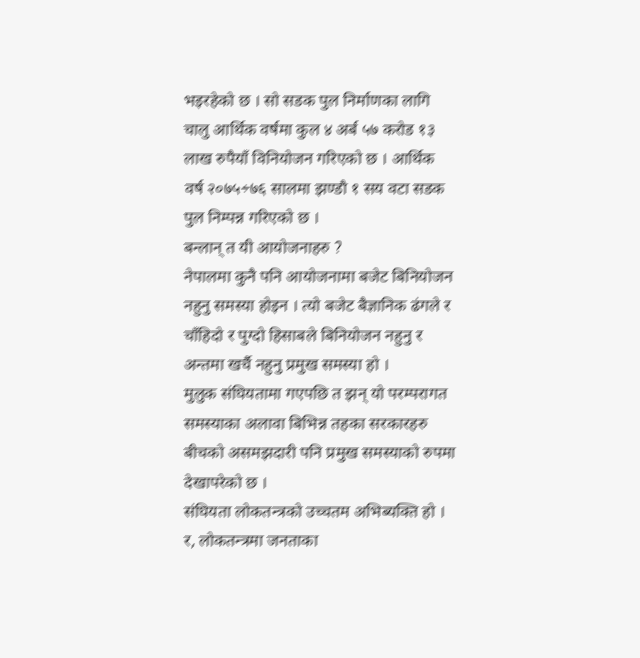भइरहेको छ । सो सडक पुल निर्माणका लागि चालु आर्थिक वर्षमा कुल ४ अर्ब ५७ करोड १३ लाख रुपैयाँ विनियोजन गरिएको छ । आर्थिक वर्ष २०७५÷७६ सालमा झण्डौ १ सय वटा सडक पुल निम्पन्न गरिएको छ ।
बन्लान् त यी आयोजनाहरु ?
नेपालमा कुनै पनि आयोजनामा बजेट बिनियोजन नहुनु समस्या होइन । त्यो बजेट बैज्ञानिक ढंगले र चाँहिदो र पुग्दो हिसाबले बिनियोजन नहुनु र अन्तमा खर्चै नहुनु प्रमुख समस्या हो ।
मुलुक संघियतामा गएपछि त झन् यो परम्परागत समस्याका अलावा बिभिन्न तहका सरकारहरु बीचको असमझदारी पनि प्रमुख समस्याको रुपमा देखापरेको छ ।
संघियता लोकतन्त्रको उच्चतम अभिब्यक्ति हो । र, लोकतन्त्रमा जनताका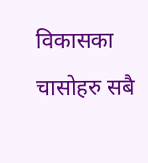विकासका चासोहरु सबै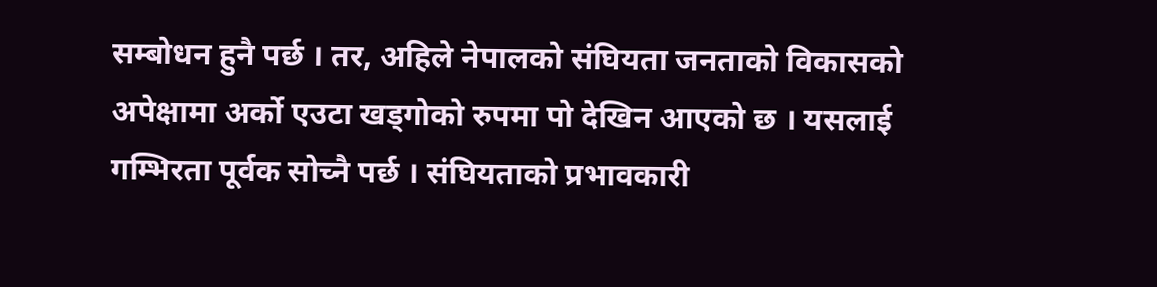सम्बोधन हुनै पर्छ । तर, अहिले नेपालको संघियता जनताको विकासको अपेक्षामा अर्को एउटा खड्गोको रुपमा पो देखिन आएको छ । यसलाई गम्भिरता पूर्वक सोच्नै पर्छ । संघियताको प्रभावकारी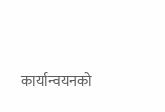कार्यान्वयनको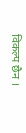विकल्प छैन ।